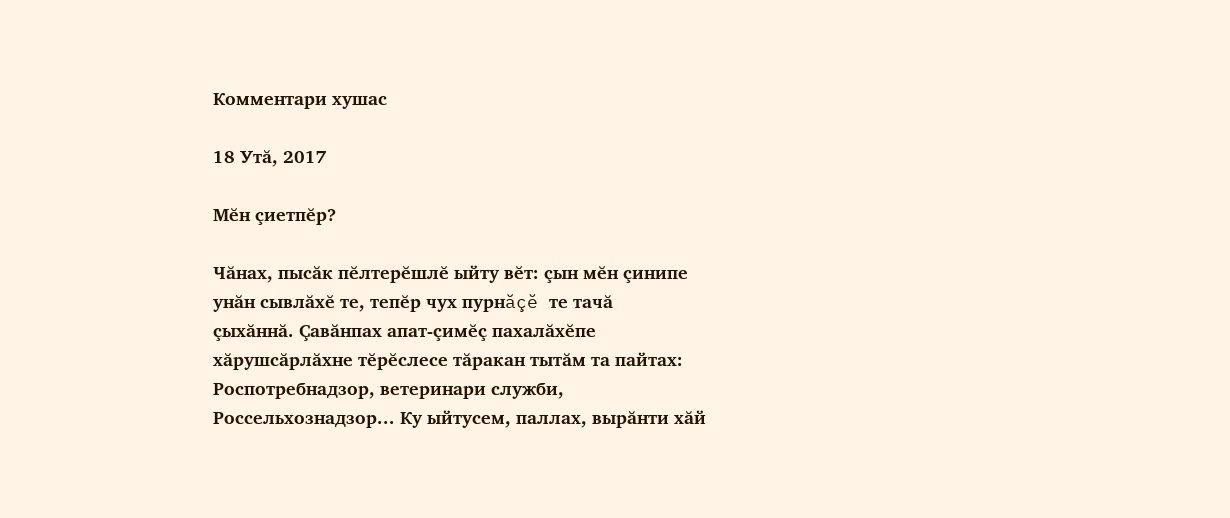Комментари хушас

18 Утă, 2017

Мĕн çиетпĕр?

Чăнах, пысăк пĕлтерĕшлĕ ыйту вĕт: çын мĕн çинипе унăн сывлăхĕ те, тепĕр чух пурнăçĕ те тачă çыхăннă. Çавăнпах апат-çимĕç пахалăхĕпе хăрушсăрлăхне тĕрĕслесе тăракан тытăм та пайтах: Роспотребнадзор, ветеринари служби, Россельхознадзор... Ку ыйтусем, паллах, вырăнти хăй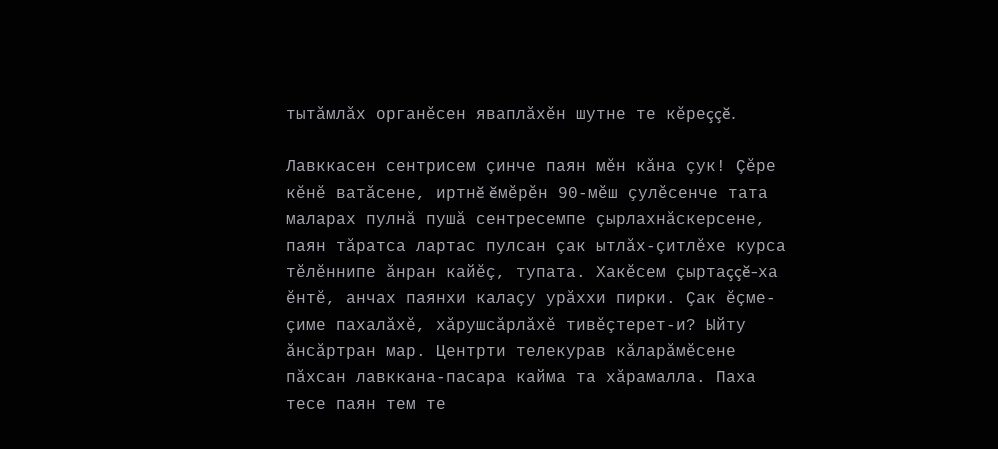тытăмлăх органĕсен яваплăхĕн шутне те кĕреççĕ.

Лавккасен сентрисем çинче паян мĕн кăна çук! Çĕре кĕнĕ ватăсене, иртнĕ ĕмĕрĕн 90-мĕш çулĕсенче тата маларах пулнă пушă сентресемпе çырлахнăскерсене, паян тăратса лартас пулсан çак ытлăх-çитлĕхе курса тĕлĕннипе ăнран кайĕç, тупата. Хакĕсем çыртаççĕ-ха ĕнтĕ, анчах паянхи калаçу урăххи пирки. Çак ĕçме-çиме пахалăхĕ, хăрушсăрлăхĕ тивĕçтерет-и? Ыйту ăнсăртран мар. Центрти телекурав кăларăмĕсене пăхсан лавккана-пасара кайма та хăрамалла. Паха тесе паян тем те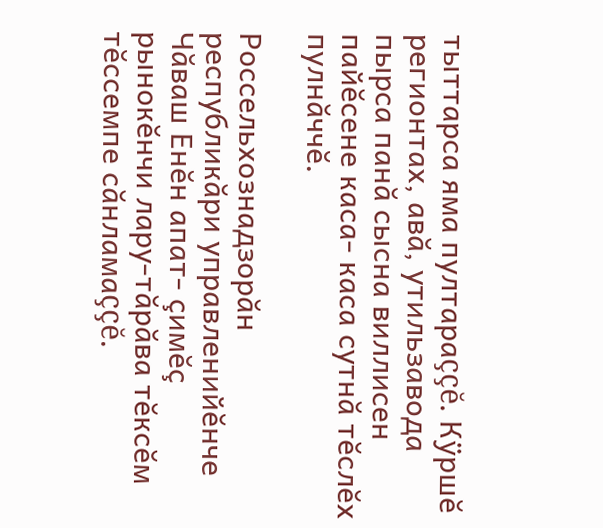тыттарса яма пултараççĕ. Кÿршĕ регионтах, авă, утильзавода пырса панă сысна виллисен пайĕсене каса- каса сутнă тĕслĕх пулнăччĕ.

Россельхознадзорăн республикăри управленийĕнче Чăваш Енĕн апат- çимĕç рынокĕнчи лару-тăрăва тĕксĕм тĕссемпе сăнламаççĕ.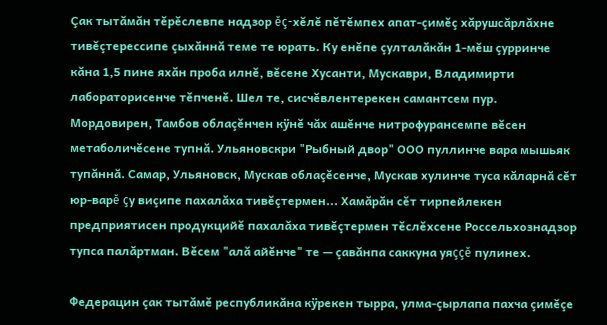Çак тытăмăн тĕрĕслевпе надзор ĕç-хĕлĕ пĕтĕмпех апат-çимĕç хăрушсăрлăхне тивĕçтерессипе çыхăннă теме те юрать. Ку енĕпе çулталăкăн 1-мĕш çурринче кăна 1,5 пине яхăн проба илнĕ, вĕсене Хусанти, Мускаври, Владимирти лабораторисенче тĕпченĕ. Шел те, сисчĕвлентерекен самантсем пур. Мордовирен, Тамбов облаçĕнчен кÿнĕ чăх ашĕнче нитрофурансемпе вĕсен метаболичĕсене тупнă. Ульяновскри "Рыбный двор" ООО пуллинче вара мышьяк тупăннă. Самар, Ульяновск, Мускав облаçĕсенче, Мускав хулинче туса кăларнă сĕт юр-варĕ çу виçипе пахалăха тивĕçтермен... Хамăрăн сĕт тирпейлекен предприятисен продукцийĕ пахалăха тивĕçтермен тĕслĕхсене Россельхознадзор тупса палăртман. Вĕсем "алă айĕнче" те — çавăнпа саккуна уяççĕ пулинех.

Федерацин çак тытăмĕ республикăна кÿрекен тырра, улма-çырлапа пахча çимĕçе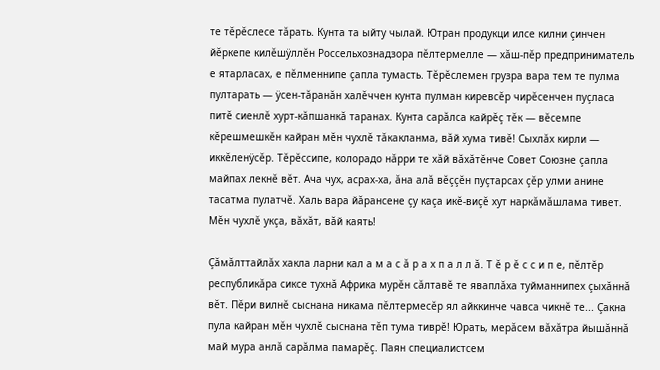те тĕрĕслесе тăрать. Кунта та ыйту чылай. Ютран продукци илсе килни çинчен йĕркепе килĕшÿллĕн Россельхознадзора пĕлтермелле — хăш-пĕр предприниматель е ятарласах, е пĕлменнипе çапла тумасть. Тĕрĕслемен грузра вара тем те пулма пултарать — ÿсен-тăранăн халĕччен кунта пулман киревсĕр чирĕсенчен пуçласа питĕ сиенлĕ хурт-кăпшанкă таранах. Кунта сарăлса кайрĕç тĕк — вĕсемпе кĕрешмешкĕн кайран мĕн чухлĕ тăкакланма, вăй хума тивĕ! Сыхлăх кирли — иккĕленÿсĕр. Тĕрĕссипе, колорадо нăрри те хăй вăхăтĕнче Совет Союзне çапла майпах лекнĕ вĕт. Ача чух, асрах-ха, ăна алă вĕççĕн пуçтарсах çĕр улми анине тасатма пулатчĕ. Халь вара йăрансене çу каçа икĕ-виçĕ хут наркăмăшлама тивет. Мĕн чухлĕ укçа, вăхăт, вăй каять!

Çăмăлттайлăх хакла ларни кал а м а с ă р а х п а л л ă. Т ĕ р ĕ с с и п е, пĕлтĕр республикăра сиксе тухнă Африка мурĕн сăлтавĕ те яваплăха туйманнипех çыхăннă вĕт. Пĕри вилнĕ сыснана никама пĕлтермесĕр ял айккинче чавса чикнĕ те... Çакна пула кайран мĕн чухлĕ сыснана тĕп тума тиврĕ! Юрать, мерăсем вăхăтра йышăннă май мура анлă сарăлма памарĕç. Паян специалистсем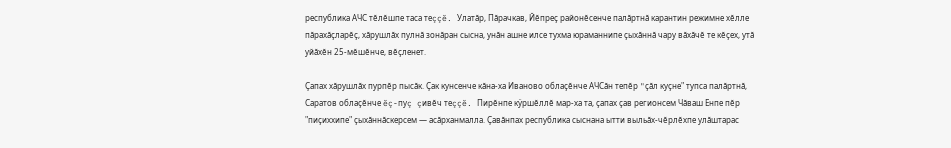республика АЧС тĕлĕшпе таса теççĕ. Улатăр, Пăрачкав, Йĕпреç районĕсенче палăртнă карантин режимне хĕлле пăрахăçларĕç, хăрушлăх пулнă зонăран сысна, унăн ашне илсе тухма юраманнипе çыхăннă чару вăхăчĕ те кĕçех, утă уйăхĕн 25-мĕшĕнче, вĕçленет.

Çапах хăрушлăх пурпĕр пысăк. Çак кунсенче кăна-ха Иваново облаçĕнче АЧСăн тепĕр "çăл куçне" тупса палăртнă, Саратов облаçĕнче ĕç-пуç çивĕч теççĕ. Пирĕнпе кÿршĕллĕ мар-ха та, çапах çав регионсем Чăваш Енпе пĕр "пиçиххипе" çыхăннăскерсем — асăрханмалла. Çавăнпах республика сыснана ытти выльăх-чĕрлĕхпе улăштарас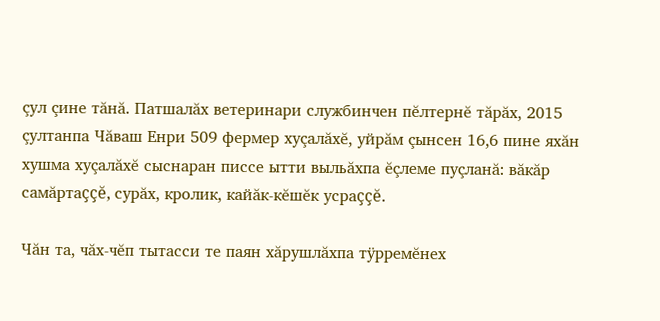çул çине тăнă. Патшалăх ветеринари службинчен пĕлтернĕ тăрăх, 2015 çултанпа Чăваш Енри 509 фермер хуçалăхĕ, уйрăм çынсен 16,6 пине яхăн хушма хуçалăхĕ сыснаран писсе ытти выльăхпа ĕçлеме пуçланă: вăкăр самăртаççĕ, сурăх, кролик, кайăк-кĕшĕк усраççĕ.

Чăн та, чăх-чĕп тытасси те паян хăрушлăхпа тÿрремĕнех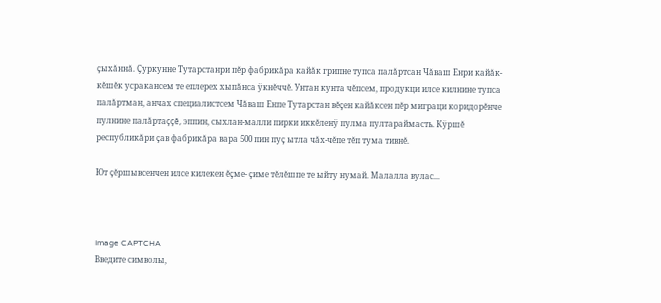çыхăннă. Çуркунне Тутарстанри пĕр фабрикăра кайăк грипне тупса палăртсан Чăваш Енри кайăк-кĕшĕк усракансем те еплерех хыпăнса ÿкнĕччĕ. Унтан кунта чĕпсем, продукци илсе килнине тупса палăртман, анчах специалистсем Чăваш Енпе Тутарстан вĕçен кайăксен пĕр миграци коридорĕнче пулнине палăртаççĕ, эппин, сыхлан-малли пирки иккĕленÿ пулма пултараймасть. Кÿршĕ республикăри çав фабрикăра вара 500 пин пуç ытла чăх-чĕпе тĕп тума тивнĕ.

Ют çĕршывсенчен илсе килекен ĕçме- çиме тĕлĕшпе те ыйту нумай. Малалла вулас...



Image CAPTCHA
Введите символы,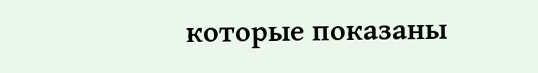которые показаны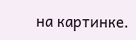на картинке.